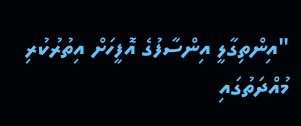"އިންތިގާލީ އިންސާފުގެ އޮފީހަށް އިތުރުކުރި މުއްދަތުގައި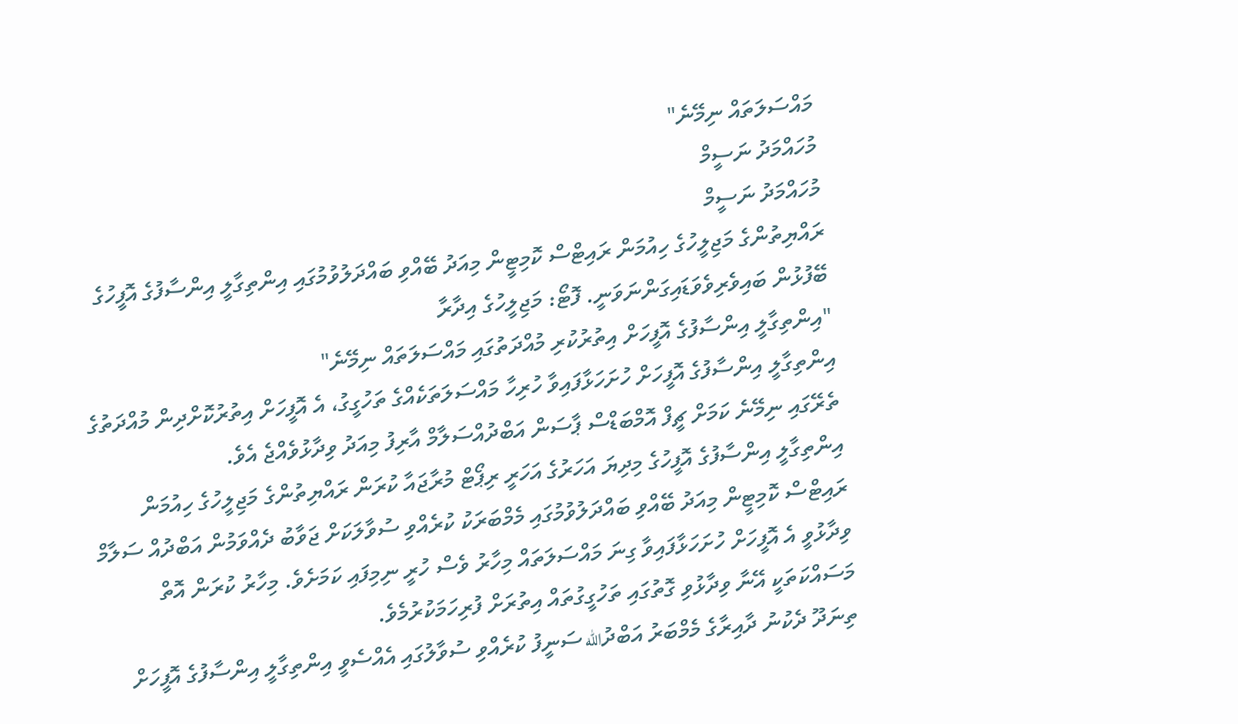މައްސަލަތައް ނިމޭނެ"
މުހައްމަދު ނަސީމް
މުހައްމަދު ނަސީމް
ރައްޔިތުންގެ މަޖިލީހުގެ ހިއުމަން ރައިޓްސް ކޮމިޓީން މިއަދު ބޭއްވި ބައްދަލުވުމުގައި އިންތިގާލީ އިންސާފުގެ އޮފީހުގެ ބޭފުޅުން ބައިވެރިވެވަޑައިގަންނަވަނީ. ފޮޓޯ: މަޖިލީހުގެ އިދާރާ
"އިންތިގާލީ އިންސާފުގެ އޮފީހަށް އިތުރުކުރި މުއްދަތުގައި މައްސަލަތައް ނިމޭނެ"
އިންތިގާލީ އިންސާފުގެ އޮފީހަށް ހުށަހަޅާފައިވާ ހުރިހާ މައްސަލަތަކެއްގެ ތަހުގީގު، އެ އޮފީހަށް އިތުރުކޮށްދިން މުއްދަތުގެ ތެރޭގައި ނިމޭނެ ކަމަށް ޗީފް އޮމްބަޑްސް ޕާސަން އަބްދުއްސަލާމް އާރިފު މިއަދު ވިދާޅުވެއްޖެ އެވެ.
އިންތިގާލީ އިންސާފުގެ އޮފީހުގެ މިދިޔަ އަހަރުގެ އަހަރީ ރިޕޯޓް މުރާޖައާ ކުރަން ރައްޔިތުންގެ މަޖިލީހުގެ ހިއުމަން ރައިޓްސް ކޮމިޓީން މިއަދު ބޭއްވި ބައްދަލުވުމުގައި މެމްބަރަކު ކުރެއްވި ސުވާލަކަށް ޖަވާބު ދެއްވަމުން އަބްދުއް ސަލާމް ވިދާޅުވީ އެ އޮފީހަށް ހުށަހަޅާފައިވާ ގިނަ މައްސަލަތައް މިހާރު ވެސް ހުރީ ނިމިފައި ކަމަށެވެ. މިހާރު ކުރަން އޮތް މަސައްކަތަކީ އޭނާ ވިދާޅުވި ގޮތުގައި ތަހުގީގުތައް އިތުރަށް ފުރިހަމަކުރުމެވެ.
ތިނަދޫ ދެކުނު ދާއިރާގެ މެމްބަރު އަބްދުالله ސަނީފު ކުރެއްވި ސުވާލުގައި އެއްސެވީ އިންތިގާލީ އިންސާފުގެ އޮފީހަށް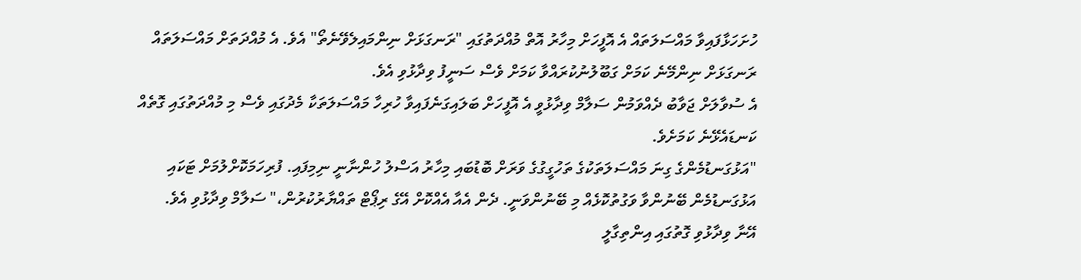ހުށަހަޅާފައިވާ މައްސަލަތައް އެ އޮފީހަށް މިހާރު އޮތް މުއްދަތުގައި "ރަނގަޅަށް ނިންމައިލެވޭނެތޯ" އެވެ. އެ މުއްދަތަށް މައްސަލަތައް ރަނގަޅަށް ނިންމޭނެ ކަމަށް ގަބޫލުނުކުރައްވާ ކަމަށް ވެސް ސަނީފު ވިދާޅުވި އެވެ.
އެ ސުވާލަށް ޖަވާބު ދެއްވަމުން ސަލާމް ވިދާޅުވީ އެ އޮފީހަށް ބަލައިގަނެފައިވާ ހުރިހާ މައްސަލަތަކާ މެދުގައި ވެސް މި މުއްދަތުގައި ގޮތެއް ކަނޑައެޅޭނެ ކަމަށެވެ.
"އަޅުގަނޑުމެންގެ ގިނަ މައްސަލަތަކުގެ ތަހުގީގުގެ ވަރަށް ބޮޑުބައި މިހާރު އަސްލު ހުންނާނީ ނިމިފައި. ފުރިހަމަކޮށްލުމަށް ޓަކައި އަޅުގަނޑުމެން ބޭނުންވާ ވަގުތުކޮޅެއް މި ބޭނުންވަނީ. ދެން އެއާ އެއްކޮށް އޭގެ ރިޕޯޓް ތައްޔާރުކުރުން،" ސަލާމް ވިދާޅުވި އެވެ.
އޭނާ ވިދާޅުވި ގޮތުގައި އިންތިގާލީ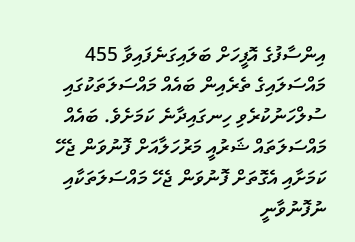އިންސާފުގެ އޮފީހަށް ބަލައިގަނެފައިވާ 455 މައްސަލައިގެ ތެރެއިން ބައެއް މައްސަލަތަކުގައި ސުލްހަނުކުރެވި ހިނގައިދާނެ ކަމަށެވެ. ބައެއް މައްސަލަތައް ޝަރުއީ މަރުހަލާއަށް ފޮނުވަން ޖެހޭ ކަމަށާއި އެގޮތަށް ފޮނުވަން ޖެހޭ މައްސަލަތަކާއި ނުފޮނުވާނީ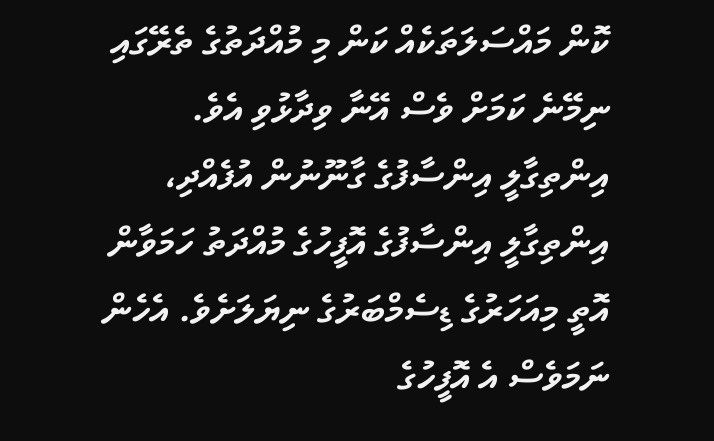ކޮން މައްސަލަތަކެއް ކަން މި މުއްދަތުގެ ތެރޭގައި ނިމޭނެ ކަމަށް ވެސް އޭނާ ވިދާޅުވި އެވެ.
އިންތިގާލީ އިންސާފުގެ ގާނޫނުން އުފެއްދި، އިންތިގާލީ އިންސާފުގެ އޮފީހުގެ މުއްދަތު ހަމަވާން އޮތީ މިއަހަރުގެ ޑިސެމްބަރުގެ ނިޔަލަށެވެ. އެހެން ނަމަވެސް އެ އޮފީހުގެ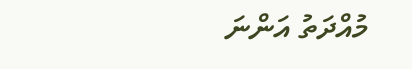މުއްދަތު އަންނަ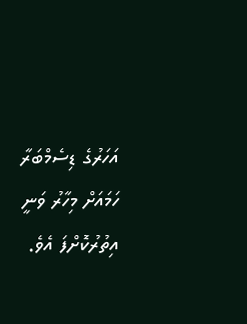އަހަރުގެ ޑިސެމްބަރާ ހަމައަށް މިހާރު ވަނީ އިތުރުކޮށްފަ އެވެ.